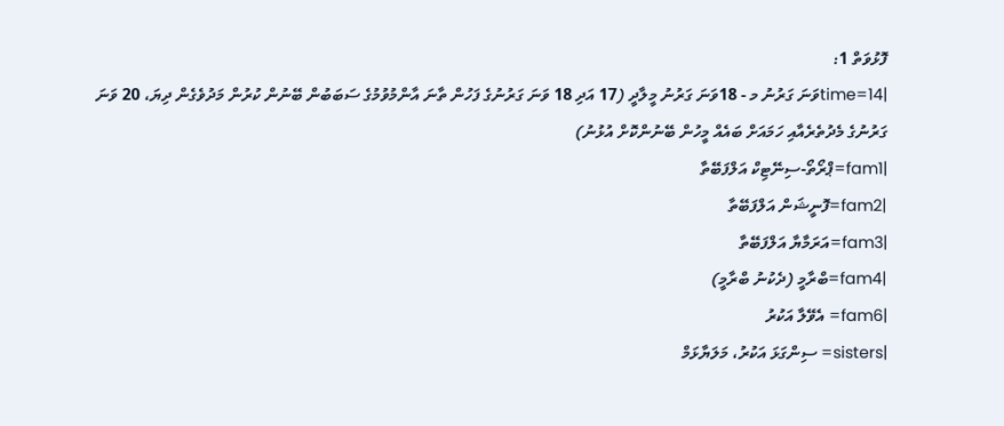ފޮޅުވަތް 1:
|time=14ވަނަ ގަރުނު މ - 18ވަނަ ގަރުނު މީލާދީ (17 އަދި 18 ވަނަ ގަރުނުގެ ފަހުން ތާނަ އާންމުވުމުގެ ސަބަބުން ބޭނުން ކުރުން މަދުވެގެން ދިޔަ، 20 ވަނަ ގަރުނުގެ މެދުތެރެއާއި ހަމައަށް ބައެއް މީހުން ބޭނުންކޮށް އުޅުނު)
|fam1=ޕްރޯތޯ-ސިނޭޓިކް އަލްފަބޭތާ
|fam2=ފޮނީޝަން އަލްފަބޭތާ
|fam3=އަރަމާޔާ އަލްފަބޭތާ
|fam4=ބްރާމީ (ދެކުނު ބްރާމީ)
|fam6= އެވޭލާ އަކުރު
|sisters= ސިންގަޅަ އަކުރު، މަލަޔާޅަމް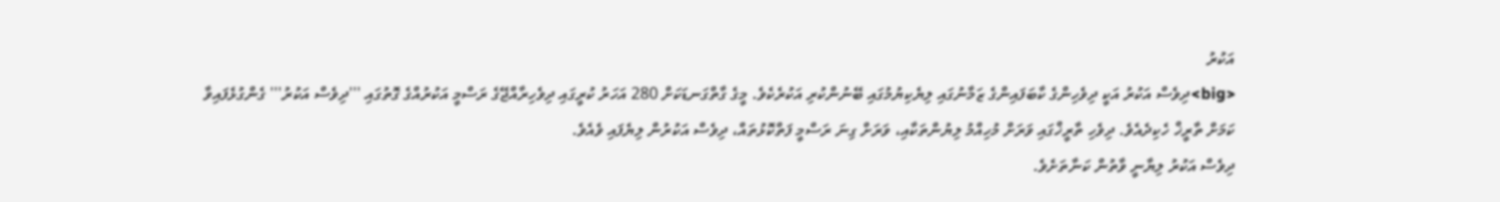އަކުރު
<big>ދިވެސް އަކުރު އަކީ ދިވެހިންގެ ކާބަފައިންގެ ޒަމާނުގައި ލިޔެކިޔުމުގައި ބޭނުންކުރި އަކުރެކެވެ. މީގެ ގާތްގަނޑަކަށް 280 އަހަރު ކުރީގައި ދިވެހިރާއްޖޭގެ ރަސްމީ އަކުރުއްގެ ގޮތުގައި '''ދިވެސް އަކުރު''' ގެންގުޅެފައިވާ ކަމަށް ތާރީޚް ހެކިދެއެވެ. ދިވެހި ތާރީޚްގައި ވަރަށް މުހިއްމު ލިޔުންތަކާއި، ވަރަށް ގިނަ ރަސްމީ ފަތްކޮޅުތައް، ދިވެސް އަކުރުން ލިޔެފައި ވެއެވެ.
ދިވެސް އަކުރު ލިޔާނީ ވާތުން ކަނާތަށެވެ.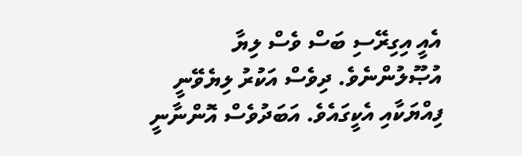އެއީ އިގިރޭސި ބަސް ވެސް ލިޔާ އުޞޫލުންނެވެ. ދިވެސް އަކުރު ލިޔެވޭނީ ފިއްޔަކާއި އެކީގައެވެ. އަބަދުވެސް އޮންނާނީ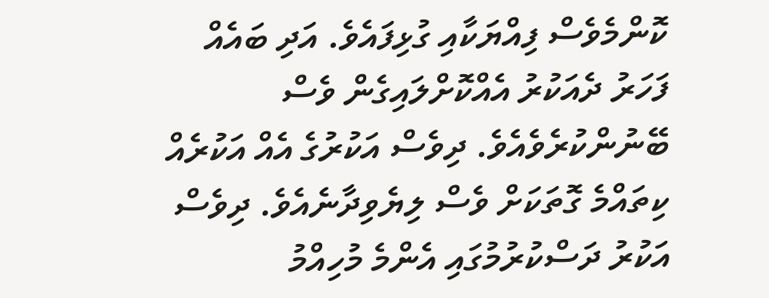ކޮންމެވެސް ފިއްޔަކާއި ގުޅިފައެވެ. އަދި ބައެއް ފަހަރު ދެއަކުރު އެއްކޮށްލައިގެން ވެސް ބޭނުންކުރެވެއެވެ. ދިވެސް އަކުރުގެ އެއް އަކުރެއް ކިތައްމެ ގޮތަކަށް ވެސް ލިޔެވިދާނެއެވެ. ދިވެސް އަކުރު ދަސްކުރުމުގައި އެންމެ މުހިއްމު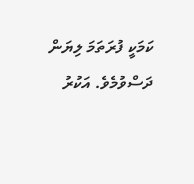ކަމަކީ ފުރަތަމަ ލިޔަން ދަސްވުމެވެ. އަކުރު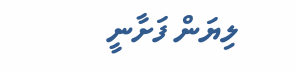ލިޔަން ފަށާނީ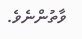ވާތުންނެވެ.